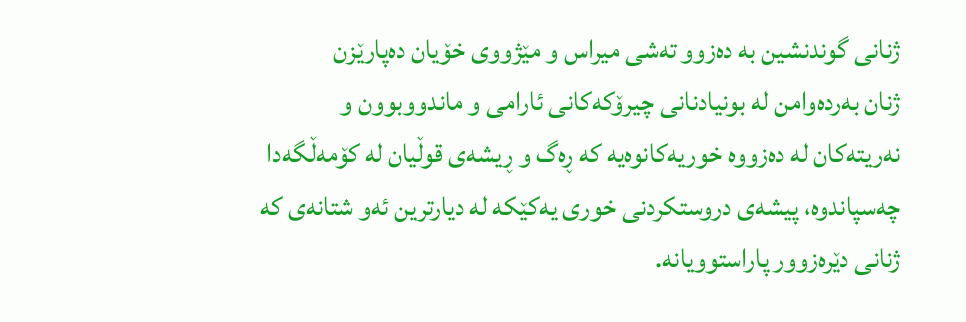ژنانی گوندنشین بە دەزوو تەشی میراس و مێژووی خۆیان دەپارێزن
ژنان بەردەوامن لە بونیادنانی چیرۆکەکانی ئارامی و ماندووبوون و نەریتەکان لە دەزووە خوریەکانوەیە کە ڕەگ و ڕیشەی قوڵیان لە کۆمەڵگەدا چەسپاندوە، پیشەی دروستکردنی خوری یەکێکە لە دیارترین ئەو شتانەی کە ژنانی دێرەزوور پاراستوویانە.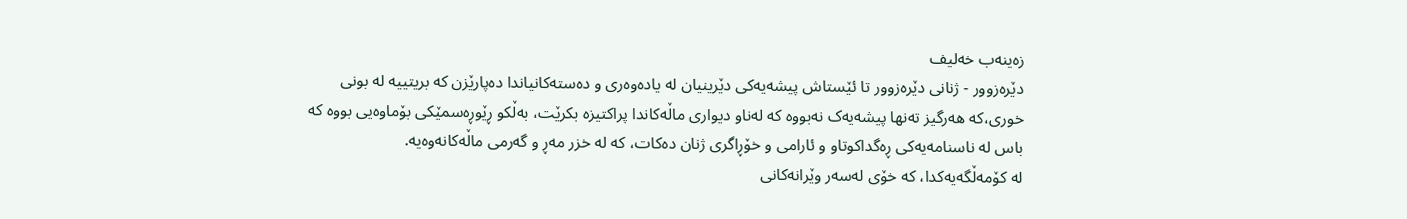زەینەب خەلیف
دێرەزوور - ژنانی دێرەزوور تا ئێستاش پیشەیەکی دێرینیان لە یادەوەری و دەستەکانیاندا دەپارێزن کە بریتییە لە بونی خوری،کە هەرگیز تەنها پیشەیەک نەبووە کە لەناو دیواری ماڵەکاندا پراکتیزە بکرێت، بەڵکو ڕێوڕەسمێکی بۆماوەیی بووە کە باس لە ناسنامەیەکی ڕەگداکوتاو و ئارامی و خۆڕاگری ژنان دەکات، کە لە خزر مەڕ و گەرمی ماڵەکانەوەیە.
لە کۆمەڵگەیەکدا، کە خۆی لەسەر وێرانەکانی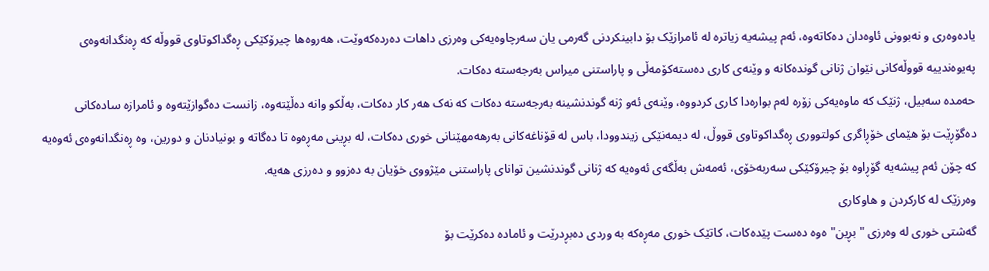یادەوەری و نەبوونی ئاوەدان دەکاتەوە، ئەم پیشەیە زیاترە لە ئامرازێک بۆ دابینکردنی گەرمی یان سەرچاوەیەکی وەرزی داهات دەردەکەوێت، هەروەها چیرۆکێکی ڕەگداکوتاوی قووڵە کە ڕەنگدانەوەی پەیوەندییە قووڵەکانی نێوان ژنانی گوندەکانە و وێنەی کاری دەستەکۆمەڵی و پاراستنی میراس بەرجەستە دەکات.
حەمدە سەبیل، ژنێک کە ماوەیەکی زۆرە لەم بوارەدا کاری کردووە، وێنەی ئەو ژنە گوندنشینە بەرجەستە دەکات کە نەک هەر کار دەکات، بەڵکو وانە دەڵێتەوە، زانست دەگوازێتەوە و ئامرازە سادەکانی دەگۆڕێت بۆ هێمای خۆڕاگری کولتووری ڕەگداکوتاوی قووڵ، لە دیمەنێکی زیندوودا، باس لە قۆناغەکانی بەرهەمهێنانی خوری دەکات، لە بڕینی مەڕەوە تا دەگاتە و بونیادنان و دورین، وە ڕەنگدانەوەی ئەوەیە کە چۆن ئەم پیشەیە گۆڕاوە بۆ چیرۆکێکی سەربەخۆی، ئەمەش بەڵگەی ئەوەیە کە ژنانی گوندنشین توانای پاراستنی مێژووی خۆیان بە دەزوو و دەرزی هەیە.
وەرزێک لە کارکردن و هاوکاری
گەشتی خوری لە وەرزی "بڕین"ەوە دەست پێدەکات، کاتێک خوری مەڕەکە بە وردی دەبڕدرێت و ئامادە دەکرێت بۆ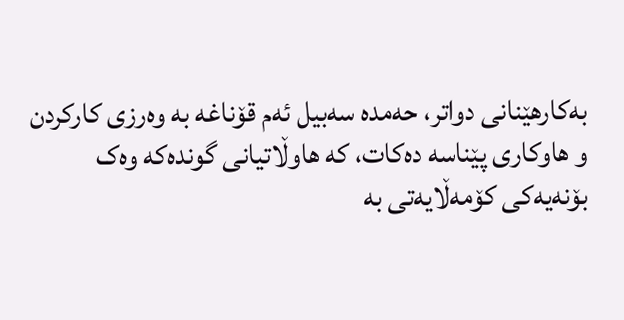بەکارهێنانی دواتر، حەمدە سەبیل ئەم قۆناغە بە وەرزی کارکردن و هاوکاری پێناسە دەکات، کە هاوڵاتیانی گوندەکە وەک بۆنەیەکی کۆمەڵایەتی بە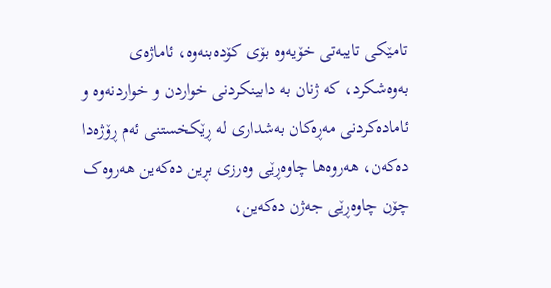تامێکی تایبەتی خۆیەوە بۆی کۆدەبنەوە، ئاماژەی بەوەشکرد، کە ژنان بە دابینکردنی خواردن و خواردنەوە و ئامادەکردنی مەڕەکان بەشداری لە ڕێکخستنی ئەم ڕۆژەدا دەکەن، هەروەها چاوەڕێی وەرزی بڕین دەکەین هەروەک چۆن چاوەڕێی جەژن دەکەین،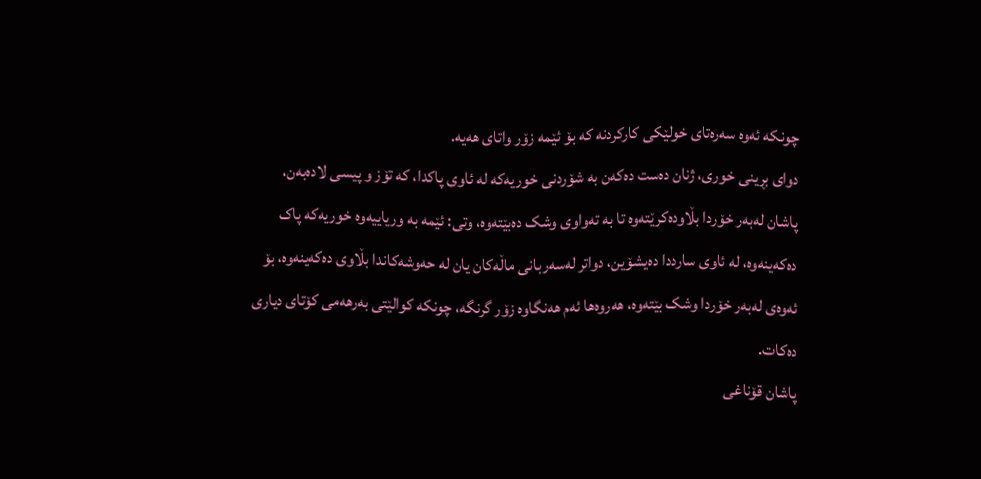چونکە ئەوە سەرەتای خولێکی کارکردنە کە بۆ ئێمە زۆر واتای هەیە.
دوای بڕینی خوری، ژنان دەست دەکەن بە شۆردنی خوریەکە لە ئاوی پاکدا، کە تۆز و پیسی لادەبەن، پاشان لەبەر خۆردا بڵاودەکرێتەوە تا بە تەواوی وشک دەبێتەوە، وتی: ئێمە بە وریاییەوە خوریەکە پاک دەکەینەوە، لە ئاوی سارددا دەیشۆین، دواتر لەسەربانی ماڵەکان یان لە حەوشەکاندا بڵاوی دەکەینەوە، بۆ ئەوەی لەبەر خۆردا وشک بێتەوە، هەروەها ئەم هەنگاوە زۆر گرنگە، چونکە کوالێتی بەرهەمی کۆتای دیاری دەکات.
پاشان قۆناغی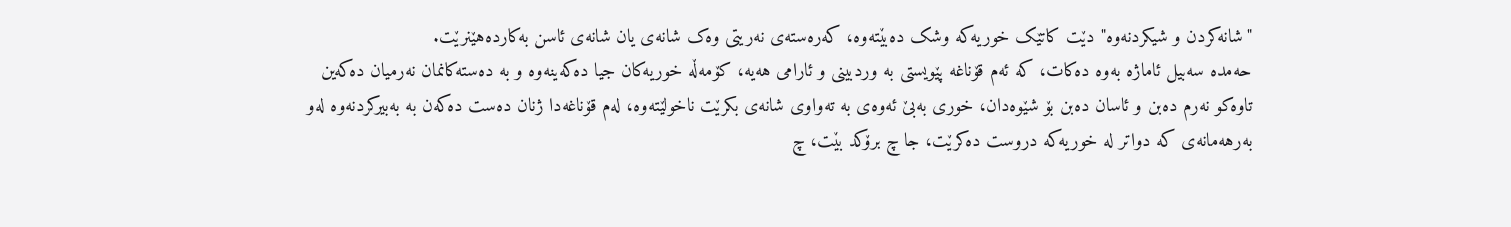"شانەکردن و شیکردنەوە" دێت کاتێک خوریەکە وشک دەبێتەوە، کەرەستەی نەریتی وەک شانەی یان شانەی ئاسن بەکاردەهێنرێت.
حەمدە سەبیل ئاماژە بەوە دەکات، کە ئەم قۆناغە پێویستی بە وردبینی و ئارامی هەیە، کۆمەڵە خوریەکان جیا دەکەینەوە و بە دەستەکانمان نەرمیان دەکەین تاوەکو نەرم دەبن و ئاسان دەبن بۆ شێوەدان، خوری بەبێ ئەوەی بە تەواوی شانەی بکرێت ناخولێتەوە، لەم قۆناغەدا ژنان دەست دەکەن بە بەبیرکردنەوە لەو بەرهەمانەی کە دواتر لە خوریەکە دروست دەکرێت، جا چ برۆکد بێت، چ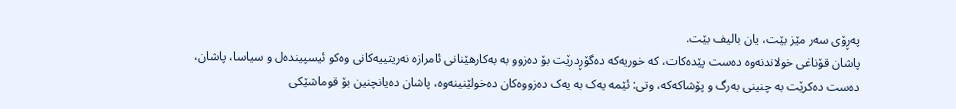پەڕۆی سەر مێز بێت، یان بالیف بێت.
پاشان قۆناغی خولاندنەوە دەست پێدەکات، کە خوریەکە دەگۆڕدرێت بۆ دەزوو بە بەکارهێنانی ئامرازە نەریتییەکانی وەکو ئیسپیندەل و سیاسا، پاشان، دەست دەکرێت بە چنینی بەرگ و پۆشاکەکە، وتی: ئێمە یەک بە یەک دەزووەکان دەخولێنینەوە، پاشان دەیانچنین بۆ قوماشێکی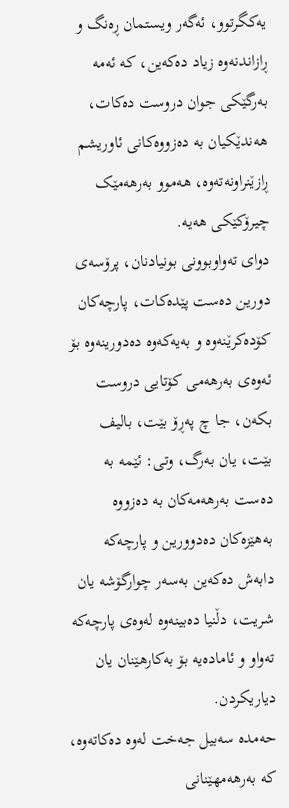یەکگرتوو، ئەگەر ویستمان ڕەنگ و ڕازاندنەوە زیاد دەکەین، کە ئەمە بەرگێکی جوان دروست دەکات، هەندێکیان بە دەزووەکانی ئاوریشم ڕازێنراونەتەوە، هەموو بەرهەمێک چیرۆکێکی هەیە.
دوای تەواوبوونی بونیادنان، پرۆسەی دورین دەست پێدەکات، پارچەکان کۆدەکرێنەوە و بەیەکەوە دەدورینەوە بۆ ئەوەی بەرهەمی کۆتایی دروست بکەن، جا چ پەڕۆ بێت، بالیف بێت، یان بەرگ، وتی: ئێمە بە دەست بەرهەمەکان بە دەزووە بەهێزەکان دەدوورین و پارچەکە دابەش دەکەین بەسەر چوارگۆشە یان شریت، دڵنیا دەبینەوە لەوەی پارچەکە تەواو و ئامادەیە بۆ بەکارهێنان یان دیاریکردن.
حەمدە سەبیل جەخت لەوە دەکاتەوە، کە بەرهەمهێنانی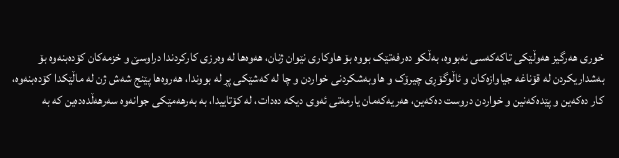خوری هەرگیز هەوڵێکی تاکەکەسی نەبووە، بەڵکو دەرفەتێک بووە بۆ هاوکاری نێوان ژنان، هەوەها لە وەرزی کارکردندا دراوسێ و خزمەکان کۆدەبنەوە بۆ بەشداریکردن لە قۆناغە جیاوازەکان و ئاڵوگۆڕی چیرۆک و هاوبەشکردنی خواردن و چا لە کەشێکی پڕ لە بووندا، هەروەها پێنج شەش ژن لە ماڵێکدا کۆدەبنەوە، کار دەکەین و پێدەکەنین و خواردن دروست دەکەین، هەریەکەمان یارمەتی ئەوی دیکە دەدات، لە کۆتاییدا، بە بەرهەمێکی جوانەوە سەرهەڵدەدەین کە بە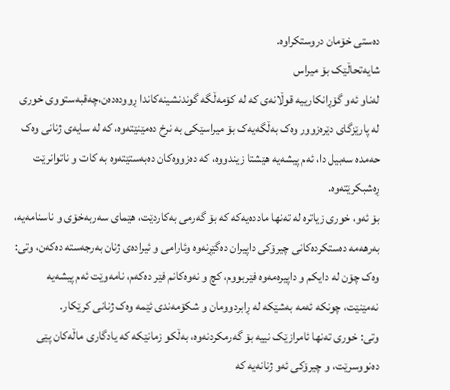دەستی خۆمان دروستکراوە.
شایەتحاڵێک بۆ میراس
لەناو ئەو گۆڕانکارییە قوڵانەی کە لە کۆمەڵگە گوندنشینەکاندا ڕوودەدەن،چەقبەستووی خوری لە پارێزگای دێرەزوور وەک بەڵگەیەک بۆ میراسێکی بە نرخ دەمێنێتەوە، کە لە سایەی ژنانی وەک حەمدە سەبیل دا، ئەم پیشەیە هێشتا زیندووە، کە دەزووەکان دەبەستێتەوە بە کات و ناتوانرێت ڕەشبکرێتەوە.
بۆ ئەو، خوری زیاترە لە تەنها ماددەیەکە کە بۆ گەرمی بەکاردێت، هێمای سەربەخۆی و ناسنامەیە، بەرهەمە دەستکردەکانی چیرۆکی داپیران دەگێڕنەوە وئارامی و ئیرادەی ژنان بەرجەستە دەکەن، وتی: وەک چۆن لە دایکم و داپیرەمەوە فێربووم، کچ و نەوەکانم فێر دەکەم، نامەوێت ئەم پیشەیە نەمێنێت، چونکە ئەمە بەشێکە لە ڕابردوومان و شکۆمەندی ئێمە وەک ژنانی کرێکار.
وتی: خوری تەنها ئامرازێک نییە بۆ گەرمکردنەوە، بەڵکو زمانێکە کە یادگاری ماڵەکان پێی دەنووسرێت، و چیرۆکی ئەو ژنانەیە کە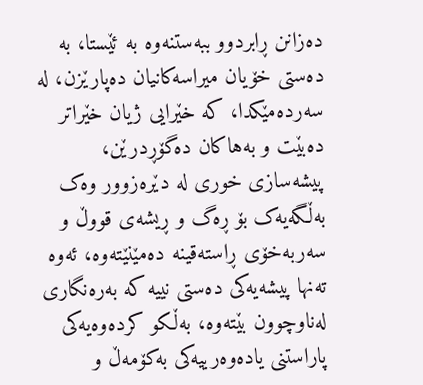دەزانن ڕابردوو ببەستنەوە بە ئێستا، بە دەستی خۆیان میراسەکانیان دەپارێزن، لە سەردەمێکدا، کە خێرایی ژیان خێراتر دەبێت و بەهاکان دەگۆڕدرێن، پیشەسازی خوری لە دێرەزوور وەک بەڵگەیەک بۆ ڕەگ و ڕیشەی قووڵ و سەربەخۆی ڕاستەقینە دەمێنێتەوە، ئەوە تەنها پیشەیەکی دەستی نییە کە بەرەنگاری لەناوچوون بێتەوە، بەڵکو کردەوەیەکی پاراستنی یادەوەرییەکی بەکۆمەڵ و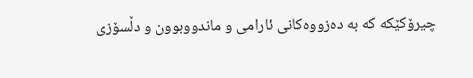چیرۆکێکە کە بە دەزووەکانی ئارامی و ماندووبوون و دڵسۆزی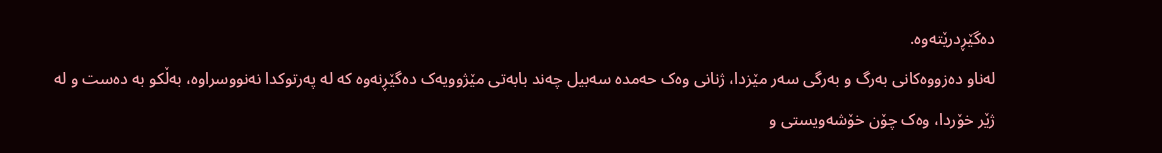دەگێڕدرێتەوە.
لەناو دەزووەکانی بەرگ و بەرگی سەر مێزدا، ژنانی وەک حەمدە سەبیل چەند بابەتی مێژوویەک دەگێڕنەوە کە لە پەرتوکدا نەنووسراوە، بەڵکو بە دەست و لە ژێر خۆردا، وەک چۆن خۆشەویستی و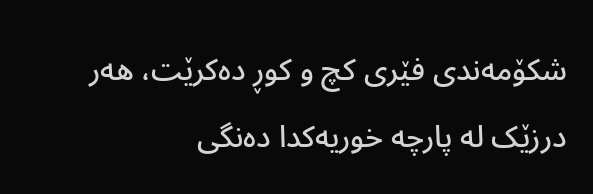شکۆمەندی فێری کچ و کوڕ دەکرێت، هەر درزێک لە پارچە خوریەکدا دەنگی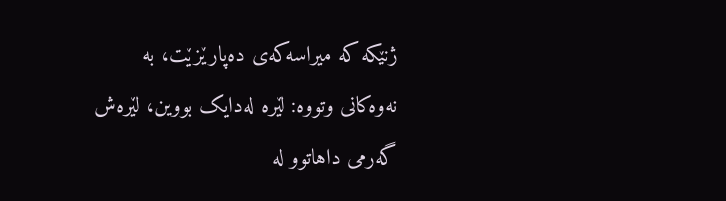ژنێکە کە میراسەکەی دەپارێزێت، بە نەوەکانی وتووە: لێرە لەدایک بووین، لێرەش گەرمی داهاتوو لە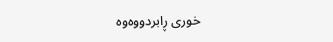خوری ڕابردووەوە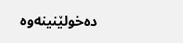دەخولێنینەوە